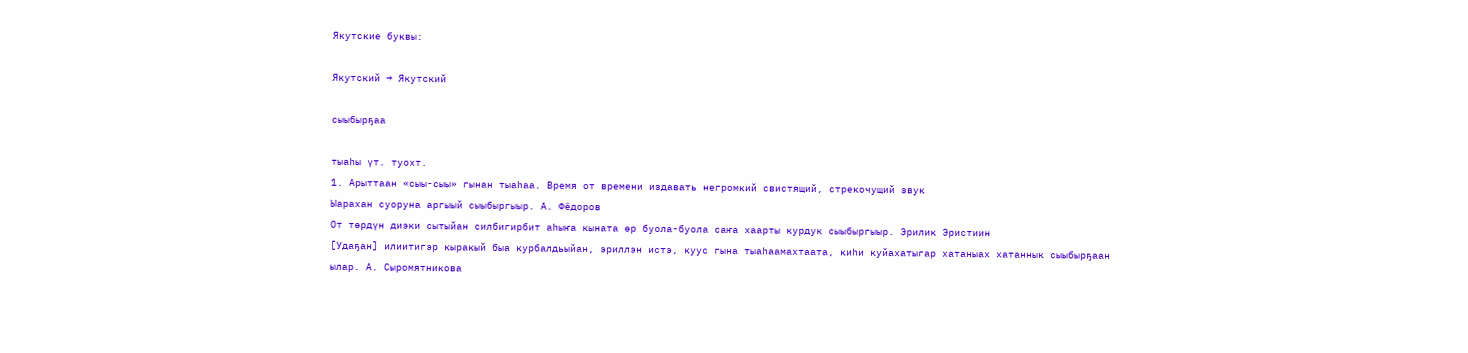Якутские буквы:

Якутский → Якутский

сыыбырҕаа

тыаһы үт. туохт.
1. Арыттаан «сыы-сыы» гынан тыаһаа. Время от времени издавать негромкий свистящий, стрекочущий звук
Ыарахан суоруна аргыый сыыбыргыыр. А. Фёдоров
От төрдүн диэки сытыйан силбигирбит аһыҥа кыната өр буола-буола саҥа хаарты курдук сыыбыргыыр. Эрилик Эристиин
[Удаҕан] илиитигэр кыракый быа курбалдьыйан, эриллэн истэ, куус гына тыаһаамахтаата, киһи куйахатыгар хатаныах хатаннык сыыбырҕаан ылар. А. Сыромятникова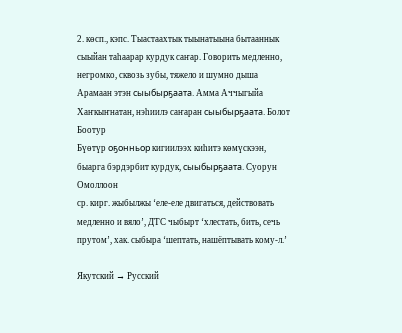2. көсп., кэпс. Тыастаахтык тыынатыына бытааннык сыыйан таһаарар курдук саҥар. Говорить медленно, негромко, сквозь зубы, тяжело и шумно дыша
Арамаан этэн сыыбырҕаата. Амма Аччыгыйа
Хаҥкыҥнатан, нэһиилэ саҥаран сыыбырҕаата. Болот Боотур
Бүөтүр оҕонньор кигиилээх киһитэ көмүскээн, быарга бэрдэрбит курдук, сыыбырҕаата. Суорун Омоллоон
ср. кирг. жыбылжы ‘еле-еле двигаться, действовать медленно и вяло’, ДТС чыбырт ‘хлестать, бить, сечь прутом’, хак. сыбыра ‘шептать, нашёптывать кому-л.’

Якутский → Русский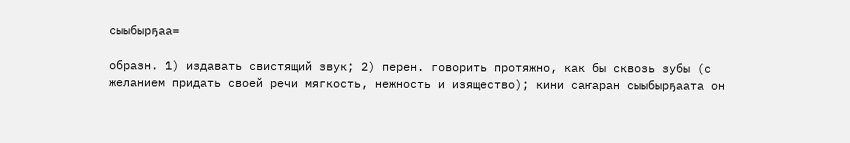сыыбырҕаа=

образн. 1) издавать свистящий звук; 2) перен. говорить протяжно, как бы сквозь зубы (с желанием придать своей речи мягкость, нежность и изящество); кини саҥаран сыыбырҕаата он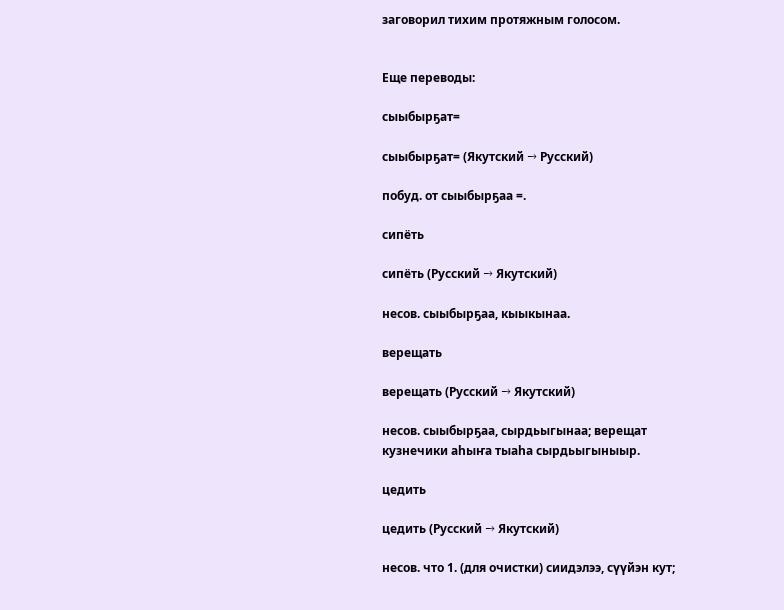заговорил тихим протяжным голосом.


Еще переводы:

сыыбырҕат=

сыыбырҕат= (Якутский → Русский)

побуд. от сыыбырҕаа =.

сипёть

сипёть (Русский → Якутский)

несов. сыыбырҕаа, кыыкынаа.

верещать

верещать (Русский → Якутский)

несов. сыыбырҕаа, сырдьыгынаа; верещат кузнечики аһыҥа тыаһа сырдьыгыныыр.

цедить

цедить (Русский → Якутский)

несов. что 1. (для очистки) сиидэлээ, сүүйэн кут;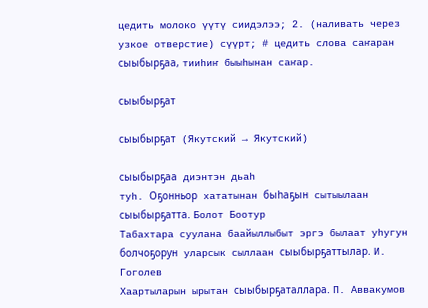цедить молоко үүтү сиидэлээ; 2. (наливать через узкое отверстие) сүүрт; # цедить слова саҥаран сыыбырҕаа, тииһиҥ быыһынан саҥар.

сыыбырҕат

сыыбырҕат (Якутский → Якутский)

сыыбырҕаа диэнтэн дьаһ
туһ. Оҕонньор хататынан быһаҕын сытыылаан сыыбырҕатта. Болот Боотур
Табахтара суулана баайыллыбыт эргэ былаат уһугун болчоҕорун уларсык сыллаан сыыбырҕаттылар. И. Гоголев
Хаартыларын ырытан сыыбырҕаталлара. П. Аввакумов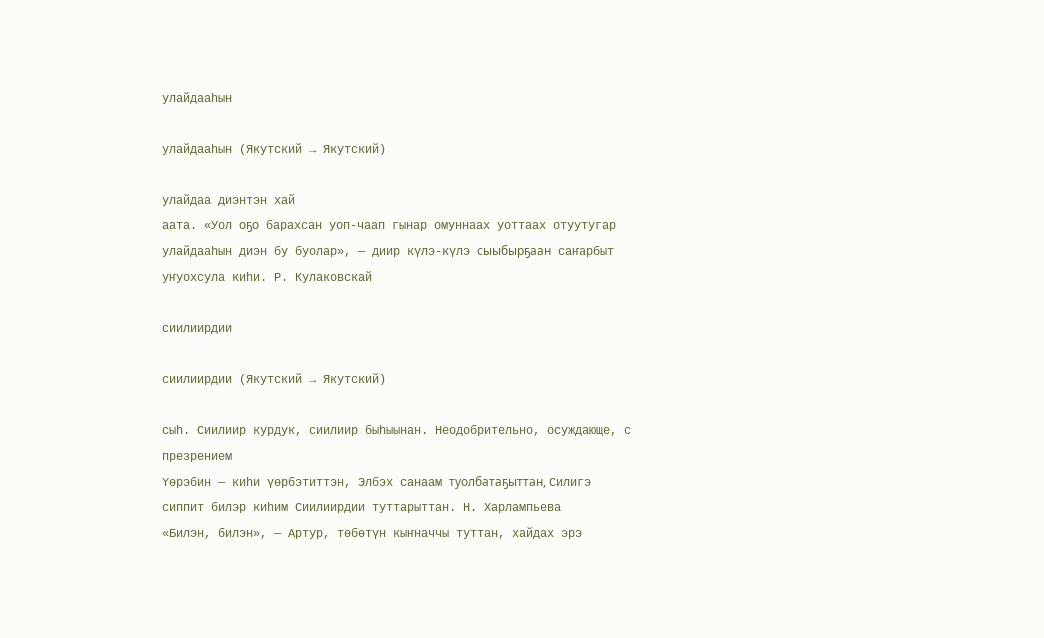улайдааһын

улайдааһын (Якутский → Якутский)

улайдаа диэнтэн хай
аата. «Уол оҕо барахсан уоп-чаап гынар омуннаах уоттаах отуутугар улайдааһын диэн бу буолар», — диир күлэ-күлэ сыыбырҕаан саҥарбыт уҥуохсула киһи. Р. Кулаковскай

сиилиирдии

сиилиирдии (Якутский → Якутский)

сыһ. Сиилиир курдук, сиилиир быһыынан. Неодобрительно, осуждающе, с презрением
Үөрэбин — киһи үөрбэтиттэн, Элбэх санаам туолбатаҕыттан, Силигэ сиппит билэр киһим Сиилиирдии туттарыттан. Н. Харлампьева
«Билэн, билэн», — Артур, төбөтүн кыҥначчы туттан, хайдах эрэ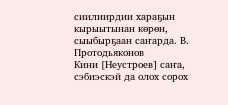сиилиирдии хараҕын кырыытынан көрөн, сыыбырҕаан саҥарда. В. Протодьяконов
Кини [Неустроев] саҥа, сэбиэскэй да олох сорох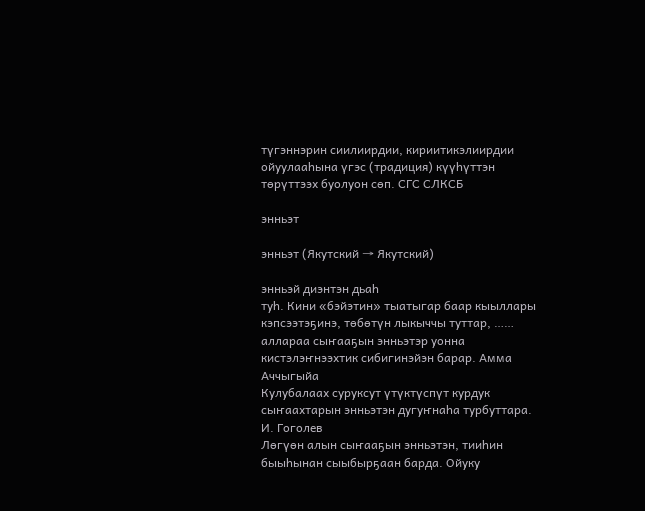түгэннэрин сиилиирдии, кириитикэлиирдии ойуулааһына үгэс (традиция) күүһүттэн төрүттээх буолуон сөп. СГС СЛКСБ

энньэт

энньэт (Якутский → Якутский)

энньэй диэнтэн дьаһ
туһ. Кини «бэйэтин» тыатыгар баар кыыллары кэпсээтэҕинэ, төбөтүн лыкыччы туттар, …… аллараа сыҥааҕын энньэтэр уонна кистэлэҥнээхтик сибигинэйэн барар. Амма Аччыгыйа
Кулубалаах суруксут үтүктүспүт курдук сыҥаахтарын энньэтэн дугуҥнаһа турбуттара. И. Гоголев
Лөгүөн алын сыҥааҕын энньэтэн, тииһин быыһынан сыыбырҕаан барда. Ойуку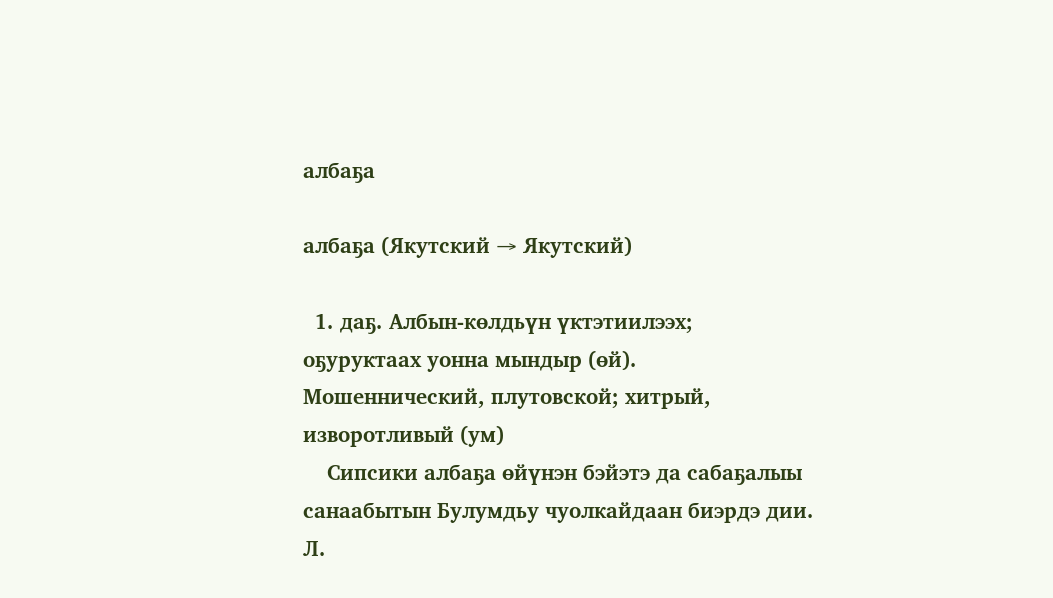албаҕа

албаҕа (Якутский → Якутский)

  1. даҕ. Албын-көлдьүн үктэтиилээх; оҕуруктаах уонна мындыр (өй). Мошеннический, плутовской; хитрый, изворотливый (ум)
    Сипсики албаҕа өйүнэн бэйэтэ да сабаҕалыы санаабытын Булумдьу чуолкайдаан биэрдэ дии. Л.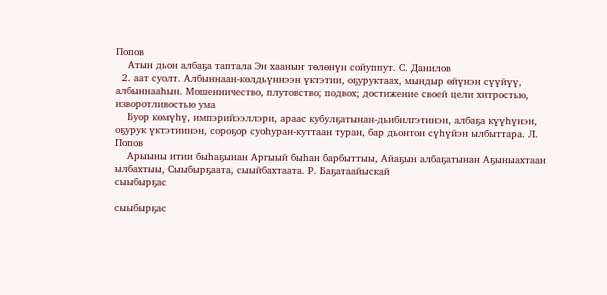Попов
    Атын дьон албаҕа таптала Эн хааныҥ төлөнүн сойуппут. С. Данилов
  2. аат суолт. Албыннаан-көлдьүннээн үктэтии, оҕуруктаах, мындыр өйүнэн сүүйүү, албыннааһын. Мошенничество, плутовство; подвох; достижение своей цели хитростью, изворотливостью ума
    Буор көмүһү, импэрийээллэри, араас кубулҕатынан-дьибилгэтинэн, албаҕа күүһүнэн, оҕурук үктэтиинэн, сороҕор суоһуран-куттаан туран, бар дьонтон сүһүйэн ылбыттара. Л. Попов
    Арыыны итии быһаҕынан Аргыый быһан барбыттыы, Айаҕын албаҕатынан Аҕыныахтаан ылбахтыы, Сыыбырҕаата, сыыйбахтаата. Р. Баҕатаайыскай
сыыбырҕас

сыыбырҕас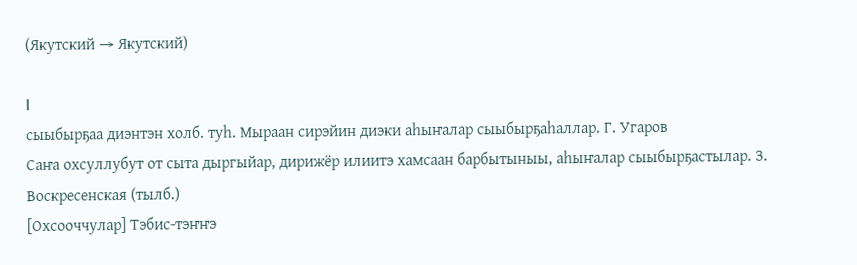(Якутский → Якутский)

I
сыыбырҕаа диэнтэн холб. туһ. Мыраан сирэйин диэки аһыҥалар сыыбырҕаһаллар. Г. Угаров
Саҥа охсуллубут от сыта дыргыйар, дирижёр илиитэ хамсаан барбытыныы, аһыҥалар сыыбырҕастылар. З. Воскресенская (тылб.)
[Охсооччулар] Тэбис-тэҥҥэ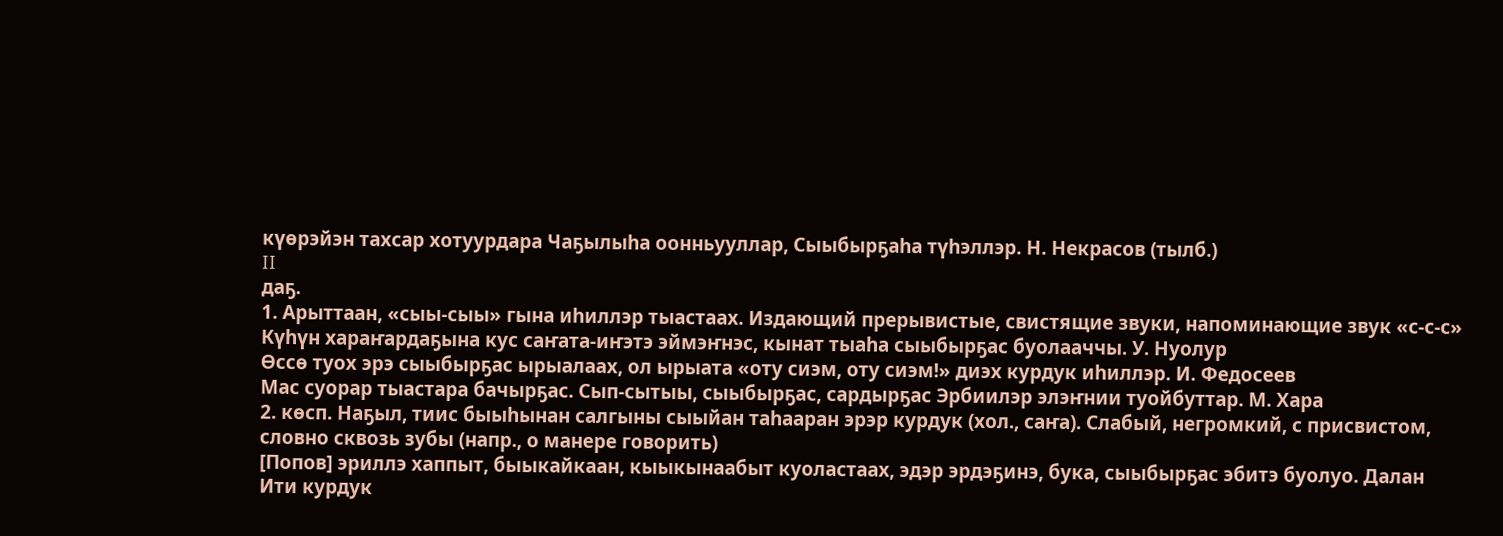күөрэйэн тахсар хотуурдара Чаҕылыһа оонньууллар, Сыыбырҕаһа түһэллэр. Н. Некрасов (тылб.)
II
даҕ.
1. Арыттаан, «сыы-сыы» гына иһиллэр тыастаах. Издающий прерывистые, свистящие звуки, напоминающие звук «с-с-с»
Күһүн хараҥардаҕына кус саҥата-иҥэтэ эймэҥнэс, кынат тыаһа сыыбырҕас буолааччы. У. Нуолур
Өссө туох эрэ сыыбырҕас ырыалаах, ол ырыата «оту сиэм, оту сиэм!» диэх курдук иһиллэр. И. Федосеев
Мас суорар тыастара бачырҕас. Сып-сытыы, сыыбырҕас, сардырҕас Эрбиилэр элэҥнии туойбуттар. М. Хара
2. көсп. Наҕыл, тиис быыһынан салгыны сыыйан таһааран эрэр курдук (хол., саҥа). Слабый, негромкий, с присвистом, словно сквозь зубы (напр., о манере говорить)
[Попов] эриллэ хаппыт, быыкайкаан, кыыкынаабыт куоластаах, эдэр эрдэҕинэ, бука, сыыбырҕас эбитэ буолуо. Далан
Ити курдук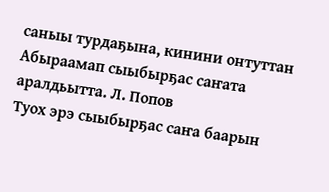саныы турдаҕына, кинини онтуттан Абыраамап сыыбырҕас саҥата аралдьытта. Л. Попов
Туох эрэ сыыбырҕас саҥа баарын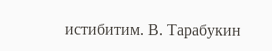истибитим. В. Тарабукин